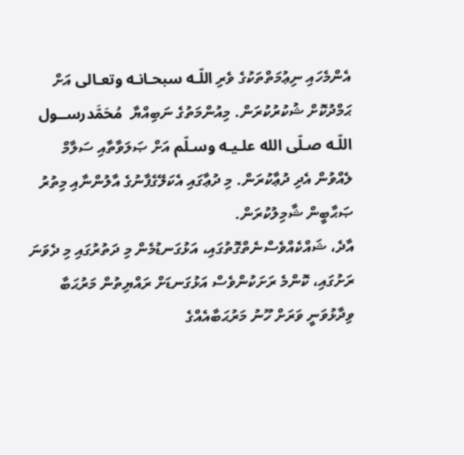އެންމެހައި ނިޢުމަތްތަކުގެ ވެރި اللّـه سبحـانـه وتعـالى އަށް ޙަމްދުކޮށް ޝުކުރުކުރަން. މިއުންމަތުގެ ނަބިއްޔާ  مُحَمَّدرســول اللّـه صـلّى الله علـيـه وسـلّم އަށް ޞަލަވާތާއި ސަލާމް ލެއްވުން އެދި ދުޢާކުރަން. މި ދުޢާގައި އެކަލޭގެފާނުގެ އާލުންނާއި މިތުރު ޞަޙާބީން ޝާމިލުކުރަން.
އާދެ، ޝައްކެއްވެސްނެތްގޮތުގައި، އަޅުގަނޑުމެން މި ދަތުރުގައި މި ދެވަނަ ރަށުގައި، ކޮންމެ ރަށަކުންވެސް އަޅުގަނޑަށް ރައްޔިތުން މަރުޙަބާ ވިދާޅުވަނީ ވަރަށް ހޫނު މަރުޙަބާއެއްގެ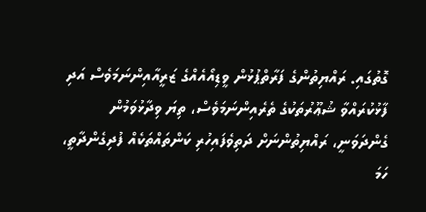ގޮތުގައި. ރައްޔިތުންގެ ފަރާތްޕުޅުން ވީޑިއޯއެއްގެ ޒަރީއާއިންނަމަވެސް އަދި ފާޅުކުރައްވާ ޝުޢޫރުތަކުގެ ތެރެއިންނަމަވެސް، ތިޔަ ވިދާޅުވަމުން ގެންދަވަނީ، ރައްޔިތުންނަށް ދަތިވެފައިހުރި ކަންތައްތަކެއް ފުދިގެންދާތީ، ހަމަ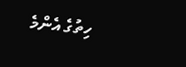ހިތުގެ އެންމެ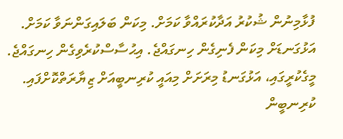ފުޅާމިނުން ޝުކުރު އަދާކުރައްވާ ކަމަށް. މިކަން ބަލައިގަންނަވާ ކަމަށް. އަޅުގަނޑަށް މިކަން ފެނިގެން ހިނގައްޖެ. އިޙުސާސްކުރެވިގެން ހިނގައްޖެ. މީގެކުރީގައި، އަޅުގަނޑު މިރަށަށް މިއައީ ކުރިނބީއަށް ޒިޔާރަތްކޮށްފައި. ކުރިނބީން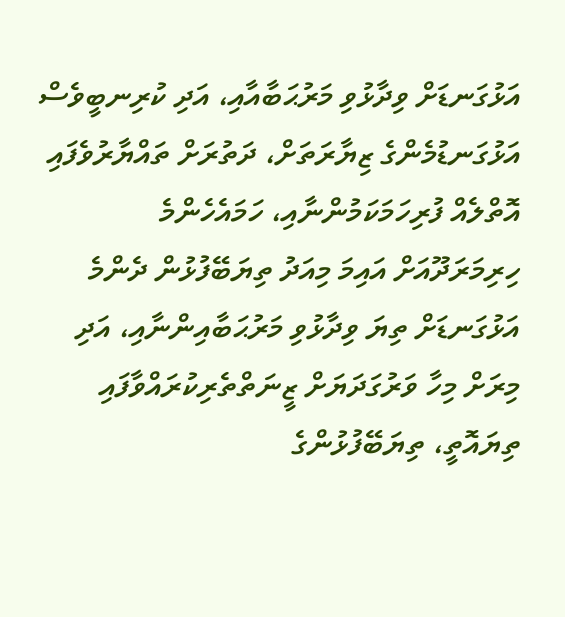އަޅުގަނޑަށް ވިދާޅުވި މަރުޙަބާއާއި، އަދި ކުރިނބީވެސް އަޅުގަނޑުމެންގެ ޒިޔާރަތަށް، ދަތުރަށް ތައްޔާރުވެފައި އޮތްލެއް ފުރިހަމަކަމުންނާއި، ހަމައެހެންމެ ހިރިމަރަދޫއަށް އައިމަ މިއަދު ތިޔަބޭފުޅުން ދެންމެ އަޅުގަނޑަށް ތިޔަ ވިދާޅުވި މަރުޙަބާއިންނާއި، އަދި މިރަށް މިހާ ވަރުގަދަޔަށް ޒީނަތްތެރިކުރައްވާފައި ތިޔައޮތީ، ތިޔަބޭފުޅުންގެ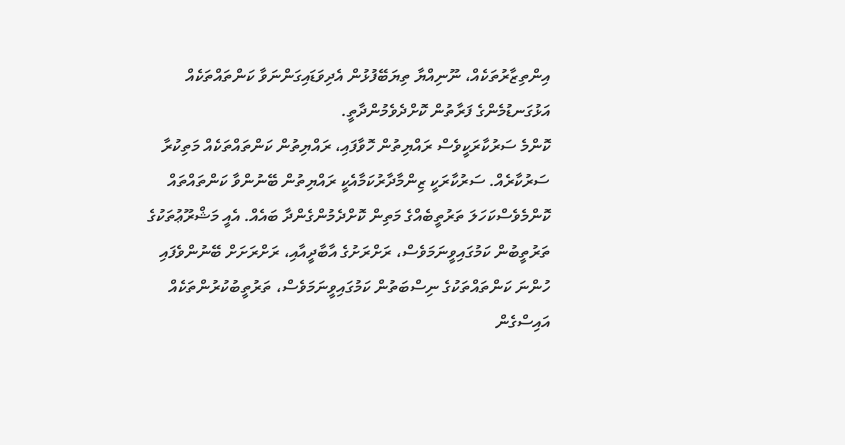އިންތިޒާރުތަކެއް، ނޫނިއްޔާ ތިޔަބޭފުޅުން އެދިވަޑައިގަންނަވާ ކަންތައްތަކެއް އަޅުގަނޑުމެންގެ ފަރާތުން ކޮށްދެވެމުންދާތީ.
ކޮންމެ ސަރުކާރަކީވެސް ރައްޔިތުން ހޮވާފައި، ރައްޔިތުން ކަންތައްތަކެއް މަތިކުރާ ސަރުކާރެއް. ސަރުކާރަކީ ޒިންމާދާރުކަމާއެކީ ރައްޔިތުން ބޭނުންވާ ކަންތައްތައް ކޮންމެވެސްކަހަލަ ތަރުތީބެއްގެ މަތިން ކޮށްދެމުންގެންދާ ބައެއް. އެއީ މަޝްރޫޢުތަކުގެ ތަރުތީބުން ކަމުގައިވީނަމަވެސް، ރަށްރަށުގެ އާބާދީއާއި، ރަށްރަށަށް ބޭނުންވެފައި ހުންނަ ކަންތައްތަކުގެ ނިސްބަތުން ކަމުގައިވީނަމަވެސް، ތަރުތީބުކުރުންތަކެއް އައިސްގެން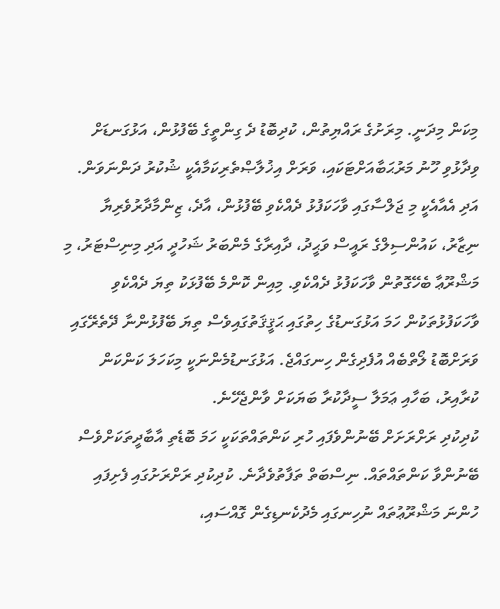މިކަން މިދަނީ. މިރަށުގެ ރައްޔިތުން، ކުދިބޮޑު ދެ ގިންތީގެ ބޭފުޅުން، އަޅުގަނޑަށް ވިދާޅުވި ހޫނު މަރުޙަބާއަށްޓަކައި، ވަރަށް އިޚުލާޞްތެރިކަމާއެކީ ޝުކުރު ދަންނަވަން. އަދި އެއާއެކީ މި ޖަލްސާގައި ވާހަކަފުޅު ދެއްކެވި ބޭފުޅުން، އާދެ، ޒިންމާދާރުވެރިޔާ ނިޒާރު، ކައުންސިލްގެ ރައީސް ވަޙީދު، ދާއިރާގެ މެންބަރު ޝަހުދީ އަދި މިނިސްޓަރު، މި މަޝްރޫޢާ ބެހޭގޮތުން ވާހަކަފުޅު ދެއްކެވި. މިއިން ކޮންމެ ބޭފުޅަކު ތިޔަ ދެއްކެވި ވާހަކަފުޅުތަކުން ހަމަ އަޅުގަނޑުގެ ހިތުގައި ޙަޤީޤަތުގައިވެސް ތިޔަ ބޭފުޅުންނާ ދޭތެރޭގައި ވަރަށްބޮޑު ލޯތްބެއް އުފެދިގެން ހިނގައްޖެ. އަޅުގަނޑުމެންނަކީ މިކަހަލަ ކަންކަން ކުރާއިރު، ބަހާއި ޢަމަލާ ސީދާކުރާ ބަޔަކަށް ވާންޖެހޭނެ.
ކުދިކުދި ރަށްރަށަށް ބޭނުންވެފައި ހުރި ކަންތައްތަކަކީ ހަމަ ބޮޑެތި އާބާދީތަކަށްވެސް ބޭނުންވާ ކަންތައްތައް. ނިސްބަތް ތަފާތުވެދާނެ. ކުދިކުދި ރަށްރަށުގައި ފެށިފައި ހުންނަ މަޝްރޫޢުތައް ނުހިނގައި މެދުކެނޑިގެން ގޮއްސައި،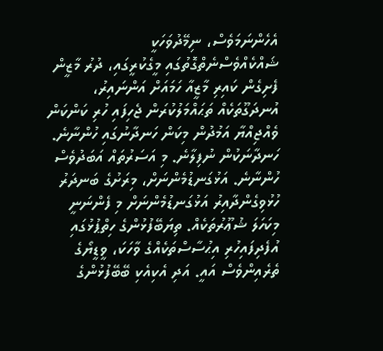އެހެންނަމަވެސް، ނިމޭދުވަހަކީ ޝައްކެއްވެސްނެތްގޮތުގައި މީގެކުރީގައި، ދުރު މާޒީން ފެށިގެން ކައިރި މާޒީއާ ހަމައަށް އަންނައިރު، އުނދަގޫތަކެއް ތަޙައްމަލުކުރަން ޖެހިފައި ހުރި ކަންކަން ވެއްޖިއްޔާ އަމުދުން މިކަން ހަނދާނުގައި ހުންނާނެ. ހަނދާނަކުން ނުފިލާނެ. މި އަސަރުތައް އަބަދުވެސް ހުންނާނެ. އަޅުގަނޑުމެންނަށް، މިރަށުގެ ބަނދަރު ހުޅުވިގެންދާއިރު އަޅުގަނޑުމެންނަށް މި ފެންނަނީ މިކަހަލަ ޝުޢޫރުތަކެއް. ތިޔަބޭފުޅުންގެ ހިތްޕުޅުގައި އުފެދިފައިހުރި އިޙުސާސްތަކެއްގެ ވާހަކަ، ވީޑީޔޯގެ ތެރެއިންވެސް އައީ. އަދި އެކިއެކި ބޭބޭފުޅުންގެ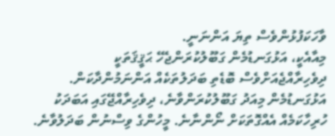ވާހަކަފުޅުންވެސް ތިޔަ އަންނަނީ.
މިއާއެކީ، އަޅުގަނޑުމެން ގަބޫލުކުރަންޖެހޭ ޙަޤީޤަތަކީ ދިވެހިރާއްޖެއަށްވެސް ބޮޑެތި ބަދަލުތަކެއް އަންނަމުންދާކަން. އަޅުގަނޑުމެން މިއަދު ގަބޫލުކުރަންވާނެ، ދިވެހިރާއްޖޭގައި އަބަދަކު ހުރިހާކަމެއް އެއްގޮތަކަށް ނޯންނާނެ. މީހުންގެ ވިސްނުން ބަދަލުވާނެ.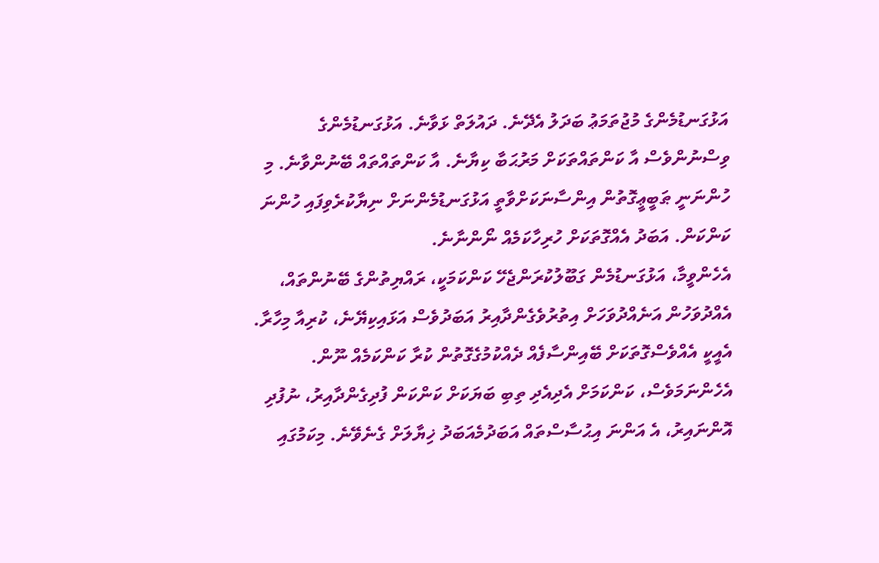އަޅުގަނޑުމެންގެ މުޖުތަމަޢު ބަދަލު އެދޭނެ. ދައުލަތް ޅަވާނެ. އަޅުގަނޑުމެންގެ ވިސްނުންވެސް އާ ކަންތައްތަކަށް މަރުޙަބާ ކިޔާނެ. އާ ކަންތައްތައް ބޭނުންވާނެ. މި ހުންނަނީ ޠަބީޢީގޮތުން އިންސާނަކަށްވާތީ އަޅުގަނޑުމެންނަށް ނިޔާކުރެވިފައި ހުންނަ ކަންކަން. އަބަދު އެއްގޮތަކަށް ހުރިހާކަމެއް ނޯންނާނެ.
އެހެންވީމާ، އަޅުގަނޑުމެން ގަބޫލުކުރަންޖެހޭ ކަންކަމަކީ، ރައްޔިތުންގެ ބޭނުންތައް، އެއްދުވަހުން އަނެއްދުވަހަށް އިތުރުވެގެންދާއިރު އަބަދުވެސް އަޅައިކިޔޭނެ، ކުރިއާ މިހާރާ. އެއީކީ އެއްވެސްގޮތަކަށް ބޭއިންސާފެއް ދެއްކުމުގެގޮތުން ކުރާ ކަންކަމެއް ނޫން. އެހެންނަމަވެސް، ކަންކަމަށް އެދިއެދި ތިބި ބަޔަކަށް ކަންކަން ފުދިގެންދާއިރު، ނުފުދި އޮންނައިރު، އެ އަންނަ އިޙުސާސްތައް އަބަދުމެއަބަދު ޚިޔާލަށް ގެނެވޭނެ. މިކަމުގައި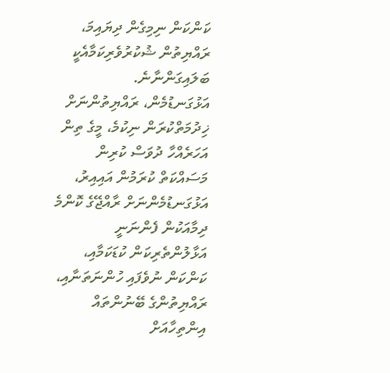ކަންކަން ނިމިގެން ދިޔައިމަ، ރައްޔިތުން ޝުކުރުވެރިކަމާއެކީ ބަލައިގަންނާނެ.
އަޅުގަނޑުމެން، ރައްޔިތުންނަށް ޚިދުމަތްކުރަން ނިކުމެ، މީގެ ތިން އަހަރެއްހާ ދުވަސް ކުރިން މަސައްކަތް ކުރަމުން އައިއިރު، އަޅުގަނޑުމެންނަށް ރާއްޖޭގެ ކޮންމެ ދިމާއަކުން ފެންނަނީ އަޅާލުންތެރިކަން ކުޑަކަމާއި، ކަންކަން ނުވެފައި ހުންނަތަނާއި، ރައްޔިތުންގެ ބޭނުންތައް އިންތިހާއަށް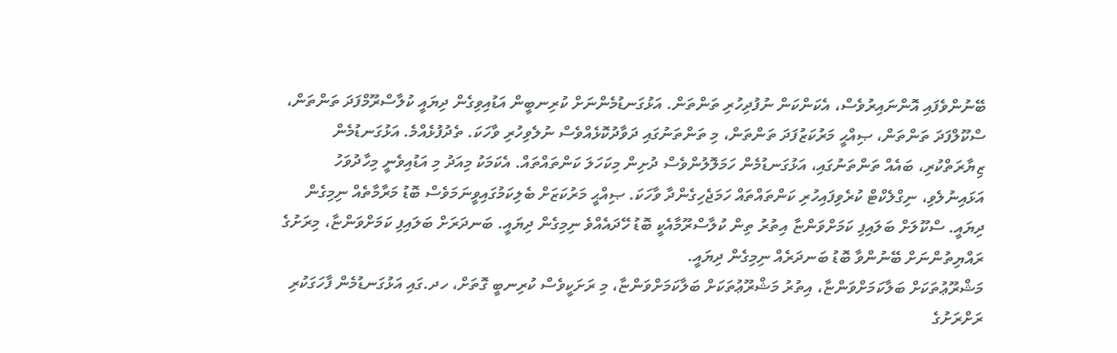ބޭނުންވެފައި އޮންނައިރުވެސް، އެކަންކަން ނުފުދިހުރި ތަންތަން. އަޅުގަނޑުމެންނަށް ކުރިނބީން އަޑުއިވިގެން ދިޔައީ ކުލާސްރޫމްފަދަ ތަންތަން، ސްކޫލްފަދަ ތަންތަން، ޞިއްޙީ މަރުކަޒުފަދަ ތަންތަން، މި ތަންތަނުގައި ދަވާދުކޮޅެއްވެސް ނުލެވިހުރި ވާހަކަ. ތެދުފުޅެއްމެ. އަޅުގަނޑުމެން ޒިޔާރަތްކުރި، ބައެއް ތަންތަނުގައި، އަޅުގަނޑުމެން ހަމަލޮލުންވެސް ދުށިން މިކަހަލަ ކަންތައްތައް. އެކަމަކު މިއަދު މި އަޑުއިވެނީ މިހާދުވަހު އަޅައިނުލެވި، ނިގްލެކްޓް ކުރެވިފައިހުރި ކަންތައްތައް ހަމަޖެހިގެންދާ ވާހަކަ. ޞިއްޙީ މަރުކަޒަށް ބެލިކަމުގައިވީނަމަވެސް ބޮޑު މަރާމާތެއް ނިމިގެން ދިޔައީ. ސްކޫލަށް ބަލައިފި ކަމަށްވަންޏާ އިތުރު ތިން ކުލާސްރޫމާއެކީ ބޮޑު ހޭދައެއްވެ ނިމިގެން ދިޔައީ. ބަނދަރަށް ބަލައިފި ކަމަށްވަންޏާ، މިރަށުގެ ރައްޔިތުންނަށް ބޭނުންވާ ބޮޑު ބަނދަރެއް ނިމިގެން ދިޔައީ.
މަޝްރޫޢުތަކަށް ބަލާކަމަށްވަންޏާ، އިތުރު މަޝްރޫޢުތަކަށް ބަލާކަމަށްވަންޏާ، މި ރަށަކީވެސް ކުރިނބީ ގޮތަށް، ހދ.ގައި އަޅުގަނޑުމެން ފާހަގަކުރި ރަށްރަށުގެ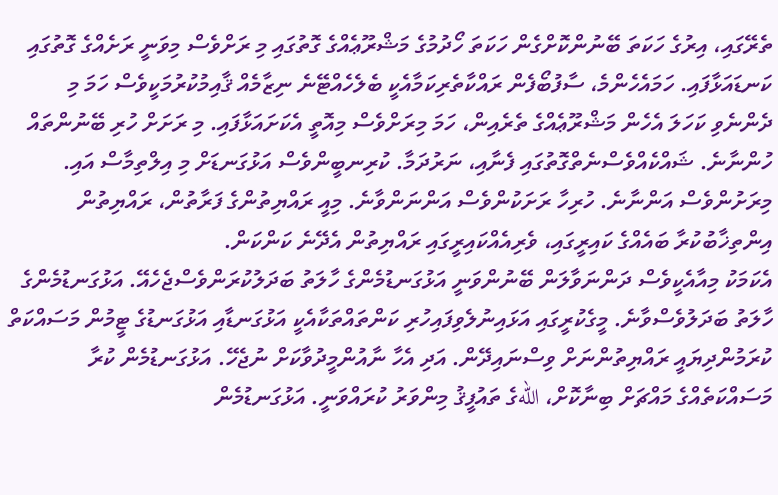ތެރޭގައި، އިރުގެ ހަކަތަ ބޭނުންކޮށްގެން ހަކަތަ ހޯދުމުގެ މަޝްރޫޢެއްގެ ގޮތުގައި މި ރަށްވެސް މިވަނީ ރަށެއްގެ ގޮތުގައި ކަނޑައަޅާފައި. ހަމައެހެންމެ، ސާފުބޯފެން ރައްކާތެރިކަމާއެކީ ބެލެހެއްޓޭނެ ނިޒާމެއް ޤާއިމުކުރުމަކީވެސް ހަމަ މި ދެންނެވި ކަހަލަ އެހެން މަޝްރޫޢެއްގެ ތެރެއިން، ހަމަ މިރަށްވެސް މިއޮތީ އެކަށައަޅާފައި. މި ރަށަށް ހުރި ބޭނުންތައް ހުންނާނެ. ޝައްކެއްވެސްނެތްގޮތުގައި ފެނާއި، ނަރުދަމާ. ކުރިނބީންވެސް އަޅުގަނޑަށް މި އިލްތިމާސް އައި. މިރަށުންވެސް އަންނާނެ. ހުރިހާ ރަށަކުންވެސް އަންނަންވާނެ. މިއީ ރައްޔިތުންގެ ފަރާތުން، ރައްޔިތުން އިންތިޚާބުކުރާ ބައެއްގެ ކައިރީގައި، ވެރިއެއްކައިރީގައި ރައްޔިތުން އެދޭނެ ކަންކަން.
އެކަމަކު މިއާއެކީވެސް ދަންނަވާލަން ބޭނުންވަނީ އަޅުގަނޑުމެންގެ ހާލަތު ބަދަލުކުރަންވެސްޖެހެއޭ. އަޅުގަނޑުމެންގެ ހާލަތު ބަދަލުވެސްވާނެ. މީގެކުރީގައި އަޅައިނުލެވިފައިހުރި ކަންތައްތަކާއެކީ އަޅުގަނޑާއި އަޅުގަނޑުގެ ޓީމުން މަސައްކަތް ކުރަމުންދިޔައީ ރައްޔިތުންނަށް ވިސްނައިދޭން. އަދި އެހާ ނާއުންމީދުވާކަށް ނުޖެހޭ. އަޅުގަނޑުމެން ކުރާ މަސައްކަތެއްގެ މައްޗަށް ބިނާކޮށް، اللهގެ ތައުފީޤު މިންވަރު ކުރައްވަނީ. އަޅުގަނޑުމެން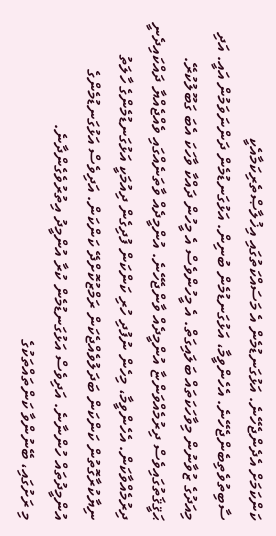ކަންކަމަށް އެދެންޖެހޭނެ. އަޅުގަނޑުމެން އެ މަސައްކަތުގައި އިޚުލާޞްތެރިކަމާއެކީ ސާބިތުވެތިބެންޖެހޭނެ. އެހެންވީމާ، އަޅުގަނޑުމެން ބުނިން. އަޅުގަނޑުމެން ދަންނަވަމުން އައީ. އަދި މިއަދުގެ ޒުވާނުން މިވާހަކަތައް ބަލައިގަތް. އެ މީހުންވެސް އެ މީހުން ދައްކާ ވާހަކަ އެބަ ގަބޫލުކުރޭ. ޙަޤީޤަތުގައިވެސް ދިރުމެއްވަންޏާ އުންމީދެއް ވާންޖެހޭނެ. އުންމީދެއް ވާތަނެއްގައި ވެއްޖެއްޔާ ދައްކައިދެނީ ދިރުމެއްވާކަން. އެހެންވީމާ، މިހެން ނުފުދި ހުރި ކަންކަން ފުދިގެން ދިއުމަކީ އަޅުގަނޑުމެންގެ ހާލަތު ނިޔާކުރާގޮތުން ކަންކަން ބަދަލުވެއްޖެކަން ރަމްޒުކޮށްދޭ ކަންކަން. އަދިވެސް އަޅުގަނޑުމެންގެ އުންމީދުތައް ހުންނާނެ. އަދިވެސް އަޅުގަނޑުމެން ކުރާ އުންމީދު އިތުރުވެގެންދާނެ.
މި ރަށުގައި، ބޭނުންވާ ކަންތައްތަކުގެ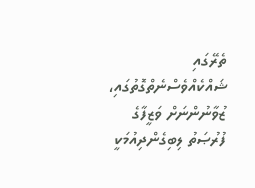ތެރޭގައި ޝައްކެއްވެސްނެތްގޮތުގައި، ޒުވާނުންނަށް ވަޒީފާގެ ފުރުޞަތު ލިބިގެންދިއުމަކީ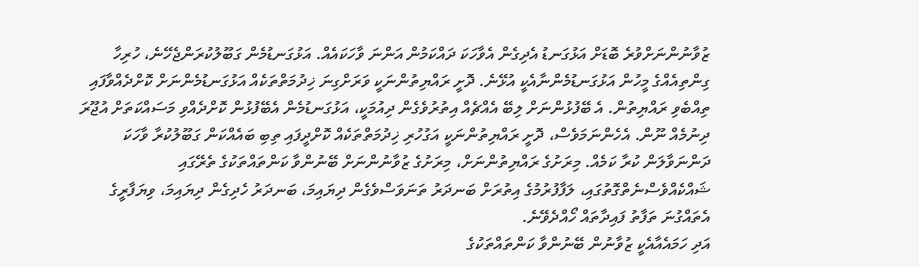ޒުވާނުންނަށްވުރެ ބޮޑަށް އަޅުގަނޑު އެދިގެން އެވާހަކަ ދައްކަމުން އަންނަ ވާހަކައެއް. އަޅުގަނޑުމެން ގަބޫލުކުރަންޖެހޭނެ، ހުރިހާ ގިންތިއެއްގެ މީހުން އަޅުގަނޑުމެންނާއެކީ އުޅޭނެ. ދޮށީ ރައްޔިތުންނަކީ ވަރަށްގިނަ ޚިދުމަތްތަކެއް އަޅުގަނޑުމެންނަށް ކޮށްދެއްވާފައި ތިއްބެވި ރައްޔިތުން. އެ ބޭފުޅުންނަށް ލިބޭ އެއްޗެއް އިތުރުވެގެން ދިއުމަކީ، އަޅުގަނޑުމެން އެބޭފުޅުން ކޮށްދެއްވި މަސައްކަތަށް އުޖޫރަ ދިނުމެއް ނޫން. އެހެންނަމަވެސް، ދޮށީ ރައްޔިތުންނަކީ އަގުހުރި ޚިދުމަތްތަކެއް ކޮށްދީފައި ތިބި ބައެއްކަން ގަބޫލުކުރާ ވާހަކަ ދަންނަވާލަން ކުރާ ކަމެއް. މިރަށުގެ ރައްޔިތުންނަށް، މިރަށުގެ ޒުވާނުންނަށް ބޭނުންވާ ކަންތައްތަކުގެ ތެރޭގައި ޝައްކެއްވެސްނެތްގޮތުގައި، ލަފާފުރުމުގެ އިތުރަށް ބަނދަރު ތަނަވަސްވެގެން ދިޔައިމަ، ބަނދަރު ހެދިގެން ދިޔައިމަ، ވިޔަފާރީގެ އެތައްގުނަ ތަފާތު ފައިދާތައް ހޯއްދެވޭނެ.
އަދި ހަމައެއާއެކީ ޒުވާނުން ބޭނުންވާ ކަންތައްތަކުގެ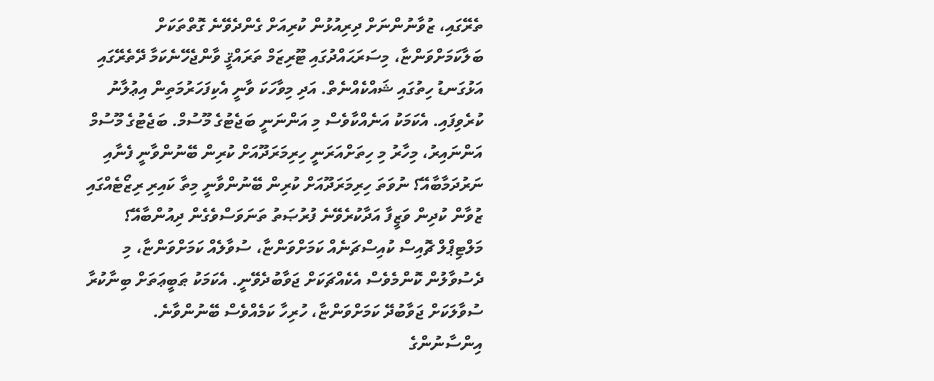ތެރޭގައި، ޒުވާނުންނަށް ދިރިއުޅުން ކުރިއަށް ގެންދެވޭނެ ގޮތްތަކަށް ބަލާކަމަށްވަންޏާ، މިސަރަޙައްދުގައި ޓޫރިޒަމް ތަރައްޤީ ވާންޖެހޭނެކަމާ ދޭތެރޭގައި އަޅުގަނޑު ހިތުގައި ޝައްކެއްނެތް. އަދި މިވާހަކަ ވާނީ އެކިފަހަރުމަތިން އިޢުލާނު ކުރެވިފައި. އެކަމަކު އަނެއްކާވެސް މި އަންނަނީ ބަޖެޓުގެ މޫސުމް. ބަޖެޓުގެ މޫސުމް އަންނައިރު، މިހާރު މި ހިތަށްއަރަނީ ހިރިމަރަދޫއަށް ކުރިން ބޭނުންވާނީ ފެނާއި ނަރުދަމާބާއޭ؟ ނުވަތަ ހިރިމަރަދޫއަށް ކުރިން ބޭނުންވާނީ މިތާ ކައިރި ރިޒޯޓެއްގައި ޒުވާން ކުދިން ވަޒީފާ އަދާކުރެވޭނެ ފުރުޞަތު ތަނަވަސްވެގެން ދިއުންބާއޭ؟ މަލްޓިޕްލް ޗޮއިސް ކުއިސްޗަނެއް ކަމަށްވަންޏާ، ސުވާލެއް ކަމަށްވަންޏާ، މި ދެސުވާލުން ކޮންމެވެސް އެކެއްޗަކަށް ޖަވާބުދެވޭނީ. އެކަމަކު ޠަބީޢަތަށް ބިނާކުރާ ސުވާލަކަށް ޖަވާބުދޭ ކަމަށްވަންޏާ، ހުރިހާ ކަމެއްވެސް ބޭނުންވާނެ. އިންސާނުންގެ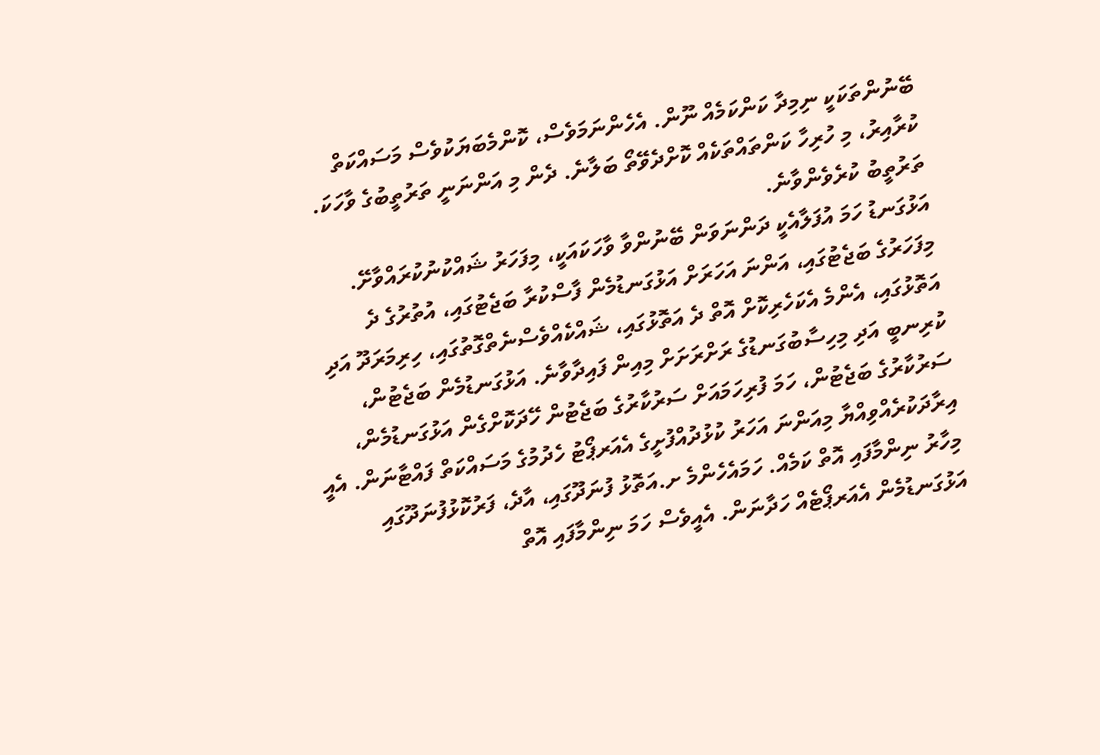ބޭނުންތަކަކީ ނިމިދާ ކަންކަމެއް ނޫން. އެހެންނަމަވެސް، ކޮންމެބަޔަކުވެސް މަސައްކަތް ކުރާއިރު، މި ހުރިހާ ކަންތައްތަކެއް ކޮށްދެވޭތޯ ބަލާނެ. ދެން މި އަންނަނީ ތަރުތީބުގެ ވާހަކަ. ތަރުތީބު ކުރެވެންވާނެ.
އަޅުގަނޑު ހަމަ އުފަލާއެކީ ދަންނަވަން ބޭނުންވާ ވާހަކައަކީ، މިފަހަރު ޝައްކުނުކުރައްވާށޭ. މިފަހަރުގެ ބަޖެޓުގައި، އަންނަ އަހަރަށް އަޅުގަނޑުމެން ފާސްކުރާ ބަޖެޓުގައި، އުތުރުގެ ދެ އަތޮޅުގައި، އެންމެ އެކަހެރިކޮށް އޮތް ދެ އަތޮޅުގައި، ޝައްކެއްވެސްނެތްގޮތުގައި، ހިރިމަރަދޫ އަދި ކުރިނބީ އަދި މިހިސާބުގަނޑުގެ ރަށްރަށަށް މިއިން ފައިދާވާނެ. އަޅުގަނޑުމެން ބަޖެޓުން، ސަރުކާރުގެ ބަޖެޓުން، ހަމަ ފުރިހަމައަށް ސަރުކާރުގެ ބަޖެޓުން ހޭދަކޮށްގެން އަޅުގަނޑުމެން، އިރާދަކުރެއްވިއްޔާ މިއަންނަ އަހަރު ކުޅުދުއްފުށީގެ އެއަރޕޯޓު ހެދުމުގެ މަސައްކަތް ފައްޓާނަން. އެއީ މިހާރު ނިންމާފައި އޮތް ކަމެއް. ހަމައެހެންމެ ށ.އަތޮޅު ފުނަދޫގައި، އާދެ، ފަރުކޮޅުފުނަދޫގައި އަޅުގަނޑުމެން އެއަރޕޯޓެއް ހަދާނަން. އެއީވެސް ހަމަ ނިންމާފައި އޮތް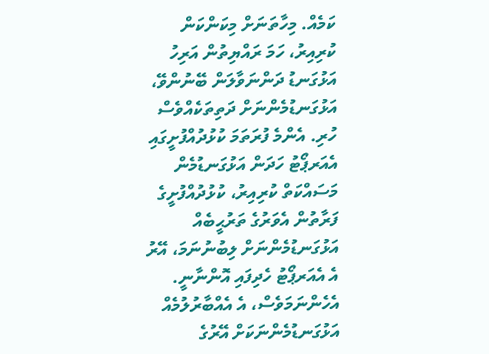ކަމެއް. މިހާތަނަށް މިކަންކަން ކުރިއިރު، ހަމަ ރައްޔިތުން އަރިހު އަޅުގަނޑު ދަންނަވާލަން ބޭނުންވޭ، އަޅުގަނޑުމެންނަށް ދަތިތަކެއްވެސް ހުރި. އެންމެ ފުރަތަމަ ކުޅުދުއްފުށީގައި އެއަރޕޯޓު ހަދަން އަޅުގަނޑުމެން މަސައްކަތް ކުރިއިރު، ކުޅުދުއްފުށީގެ ފަރާތުން އެވަރުގެ ތަރުޙީބެއް އަޅުގަނޑުމެންނަށް ލިބުނުނަމަ، އޭރު އެ އެއަރޕޯޓު ހެދިފައި އޮންނާނީ. އެހެންނަމަވެސް، އެ އެއްބާރުލުމެއް އަޅުގަނޑުމެންނަކަށް އޭރުގެ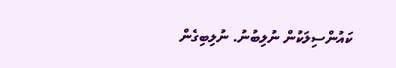ކައުންސިލަކުން ނުލިބުނު. ނުލިބިގެން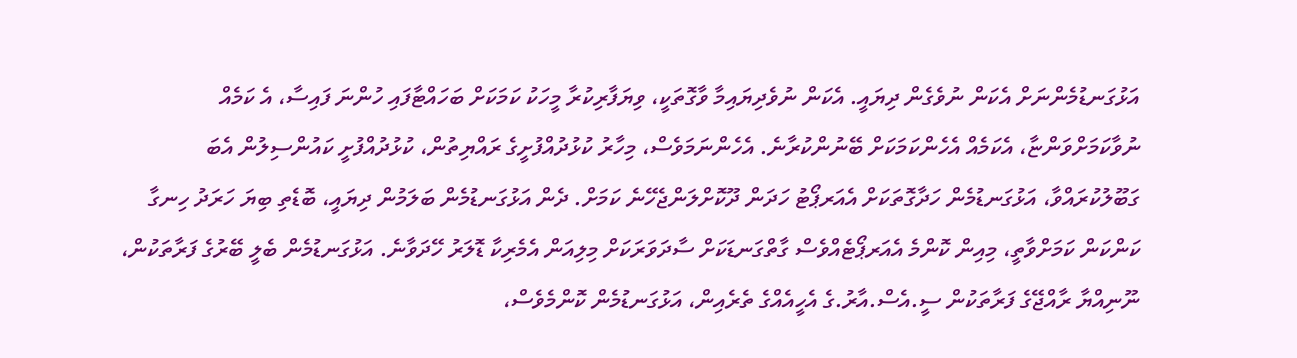އަޅުގަނޑުމެންނަށް އެކަން ނުވެގެން ދިޔައީ. އެކަން ނުވެދިޔައިމާ ވާގޮތަކީ، ވިޔަފާރިކުރާ މީހަކު ކަމަކަށް ބަހައްޓާފައި ހުންނަ ފައިސާ، އެ ކަމެއް ނުވާކަމަށްވަންޏާ، އެކަމެއް އެހެންކަމަކަށް ބޭނުންކުރާނެ. އެހެންނަމަވެސް، މިހާރު ކުޅުދުއްފުށީގެ ރައްޔިތުން، ކުޅުދުއްފުށީ ކައުންސިލުން އެބަ ގަބޫލުކުރައްވާ، އަޅުގަނޑުމެން ހަދާގޮތަކަށް އެއަރޕޯޓު ހަދަން ދޫކޮށްލަންޖެހޭނެ ކަމަށް. ދެން އަޅުގަނޑުމެން ބަލަމުން ދިޔައީ، ބޮޑެތި ބިޔަ ހަރަދު ހިނގާ ކަންކަން ކަމަށްވާތީ، މިއިން ކޮންމެ އެއަރޕޯޓެއްވެސް ގާތްގަނޑަކަށް ސާދަވަރަކަށް މިލިއަން އެމެރިކާ ޑޮލަރު ހޭދަވާނެ. އަޅުގަނޑުމެން ބެލީ ބޭރުގެ ފަރާތަކުން، ނޫނިއްޔާ ރާއްޖޭގެ ފަރާތަކުން ސީ.އެސް.އާރު.ގެ އެހީއެއްގެ ތެރެއިން، އަޅުގަނޑުމެން ކޮންމެވެސް،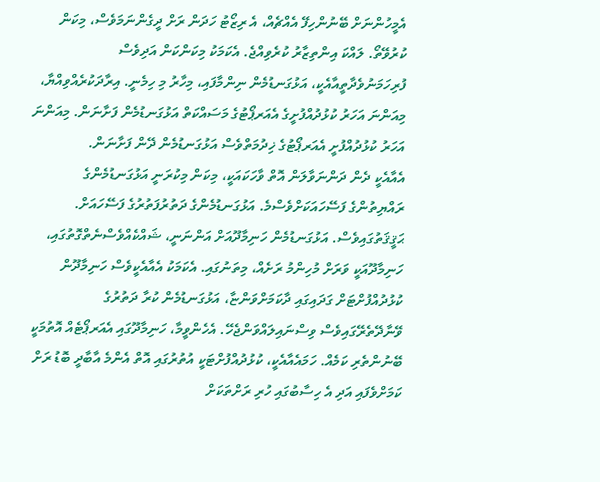އެމީހުންނަށް ބޭނުންހިފޭ އެއްޗެއް، އެ ރިޒޯޓު ހަދަން ރަށް ދީގެންނަމަވެސް، މިކަން ކުރުވޭތޯ. ލައްކަ އިންތިޒާރު ކުރެވިއްޖެ. އެކަމަކު މިކަންކަން އަދިވެސް ފުރިހަމަނުވެދާތީއާއެކީ، އަޅުގަނޑުމެން ނިންމާފައި، މިހާރު މި ހިމެނީ. އިރާދަކުރެއްވިއްޔާ، މިއަންނަ އަހަރު ކުޅުދުއްފުށީގެ އެއަރޕޯޓުގެ މަސައްކަތް އަޅުގަނޑުމެން ފަށާނަން. މިއަންނަ އަހަރު ކުޅުދުއްފުށީ އެއަރޕޯޓުގެ ޚިދުމަތްވެސް އަޅުގަނޑުމެން ދޭން ފަށާނަން.
އެއާއެކީ ދެން ދަންނަވާލަން އޮތް ވާހަކައަކީ، މިކަން މިކުރަނީ އަޅުގަނޑުމެންގެ ރައްޔިތުންގެ ފަސޭހައަކަށްވެސްމެ. އަޅުގަނޑުމެންގެ ދަތުރުފަތުރުގެ ފަސޭހައަށް. ޙަޤީޤަތުގައިވެސް. އަޅުގަނޑުމެން ހަނިމާދޫއަށް އަންނަނީ، ޝައްކެއްވެސްނެތްގޮތުގައި، ހަނިމާދޫއަކީ ވަރަށް މުހިންމު ރަށެއް، މިތަނުގައި. އެކަމަކު އެއާއެކީވެސް ހަނިމާދޫން ކުޅުދުއްފުށްޓަށް ގަދައިގައި ދާކަމަށްވަންޏާ، އަޅުގަނޑުމެން ކުރާ ދަތުރުގެ ވޭނާދޭތެރޭގައިވެސް ވިސްނައިލައްވަންޖެހޭ. އެހެންވީމާ، ހަނިމާދޫގައި އެއަރޕޯޓެއް އޮތުމަކީ ބޭނުންތެރި ކަމެއް. ހަމައެއާއެކީ، ކުޅުދުއްފުށްޓަކީ އުތުރުގައި އޮތް އެންމެ އާބާދީ ބޮޑު ރަށް ކަމަށްވެފައި އަދި އެ ހިސާބުގައި ހުރި ރަށްތަކަށް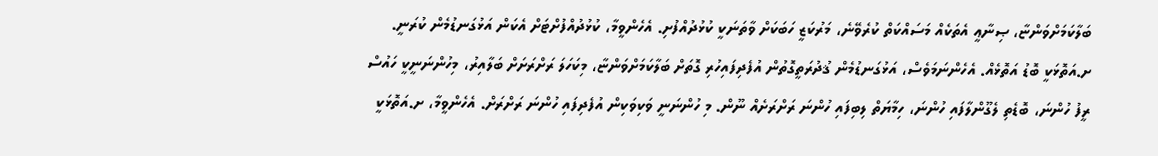ބަލާކަމަށްވަންޏާ، ޞިނާޢީ އެތަކެއް މަސައްކަތް ކުރެވޭނެ، މަރުކަޒީ ހަބަކަށް ވާތަނަކީ ކުޅުދުއްފުށި. އެހެންވީމާ، ކުޅުދުއްފުށްޓަށް އެކަން އަޅުގަނޑުމެން ކުރަނީ.
ށ.އަތޮޅަކީ ބޮޑު އަތޮޅެއް. އެހެންނަމަވެސް، އަޅުގަނޑުމެން ޤުދުރަތީގޮތުން އުފެދިފައިހުރި ގޮތަށް ބަލާކަމަށްވަންޏާ، މިކަހަލަ ރަށްރަށަށް ބަލާއިރު، މިހުންނަނީކީ ހައުސް ރީފު ހުންނަ، ބޮޑެތި ލެގޫންލާފައި ހުންނަ، ހިމާޔަތް ލިބިފައި ހުންނަ ރަށްރަށެއް ނޫން. މި ހުންނަނީ ވަކިވަކިން އުފެދިފައި ހުންނަ ރަށްރަށް. އެހެންވީމާ، ށ.އަތޮޅަކީ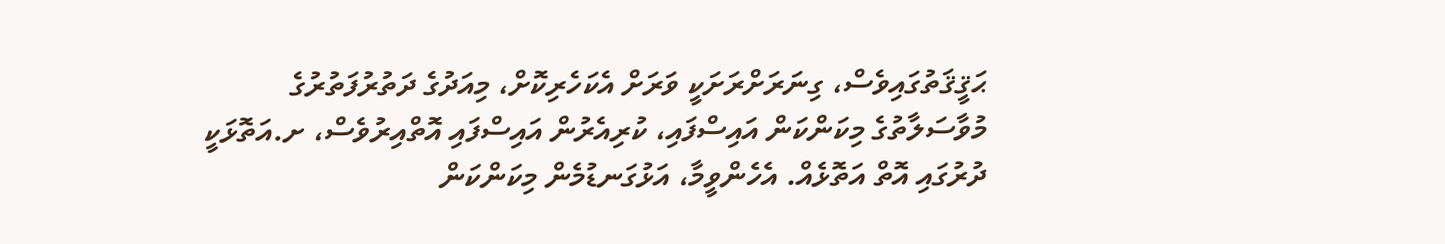ޙަޤީޤަތުގައިވެސް، ގިނަރަށްރަށަކީ ވަރަށް އެކަހެރިކޮށް، މިއަދުގެ ދަތުރުފަތުރުގެ މުވާސަލާތުގެ މިކަންކަން އައިސްފައި، ކުރިއެރުން އައިސްފައި އޮތްއިރުވެސް، ށ.އަތޮޅަކީ ދުރުގައި އޮތް އަތޮޅެއް. އެހެންވީމާ، އަޅުގަނޑުމެން މިކަންކަން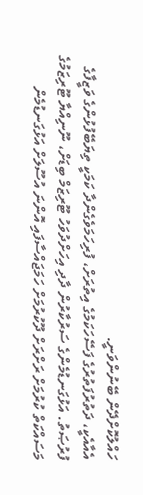ހައްލުކޮށްދޭން ބޭނުންވަނީ.
އެއާއެކީ، ދަތުރުފަތުރުގެ ފަސޭހަކަމުގެ އިތުރަށް، ފުރިހަމަވެގެންދާ ކަމަކީ ތިޔަބޭފުޅުންގެ ވަޒީފާގެ ފުރުޞަތު. އަޅުގަނޑުމެންގެ ސަރުކާރުން ދާދި އިހަށްދުވަހު ޓޫރިޒަމް ބިޑަށް، ނޫނިއްޔާ ޓޫރިޒަމުގެ މަސައްކަތް ކުރުމަށް ރަށްރަށް ދޫކުރުމަށް ހަމަޖައްސާފައި އޮންނަ އުސޫލަށް އަޅުގަނޑުމެން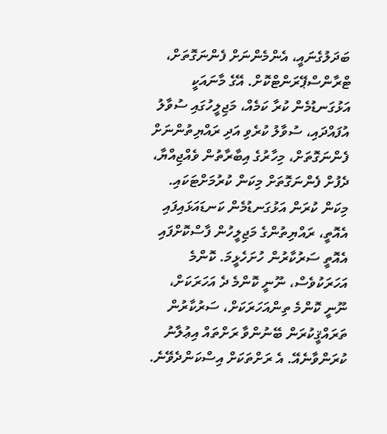ބަދަލުގެނައީ، އެންމެންނަށް ފެންނަގޮތަށް، ޓްރާންސްޕޭރަންޓްކޮށް. އޭގެ މާނައަކީ އަޅުގަނޑުމެން ކުރާ ކަމެއް، މަޖިލީހުގައި ސުވާލު އުފައްދައި، ސުވާލު ކުރެވި އަދި ރައްޔިތުންނަށް ފެންނަގޮތަށް، މިހާރުގެ އިބާރާތުން ވެއްޖިއްޔާ، ދެފުށް ފެންނަގޮތަށް މިކަން ކުރުމަށްޓަކައި. މިކަން ކުރަން އަޅުގަނޑުމެން ކަނޑައަޅައިފައި އެއޮތީ، ރައްޔިތުންގެ މަޖިލީހުން ފާސްކޮށްފައި އެއޮތީ ސަރުކާރުން ހުށަހެޅީމަ. ކޮންމެ އަހަރަކުވެސް، ނޫނީ ކޮންމެ ދެ އަހަރަކަށް، ނޫނީ ކޮންމެ ތިންއަހަރަކަށް، ސަރުކާރުން ތަރައްޤީކުރަން ބޭނުންވާ ރަށްތައް އިޢުލާނު ކުރަންވާނެއޭ. އެ ރަށްތަކަށް އިސްކަންދެވޭނެ.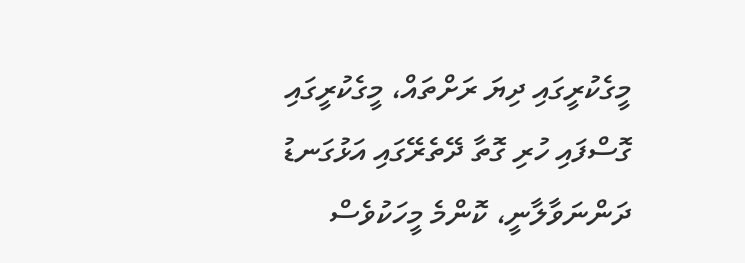މީގެކުރީގައި ދިޔަ ރަށްތައް، މީގެކުރީގައި ގޮސްފައި ހުރި ގޮތާ ދޭތެރޭގައި އަޅުގަނޑު ދަންނަވާލާނީ، ކޮންމެ މީހަކުވެސް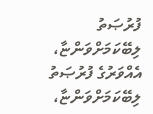ފުރުޞަތު ލިބޭކަމަށްވަންޏާ، އެއްވަރުގެ ފުރުޞަތު ލިބޭކަމަށްވަންޏާ،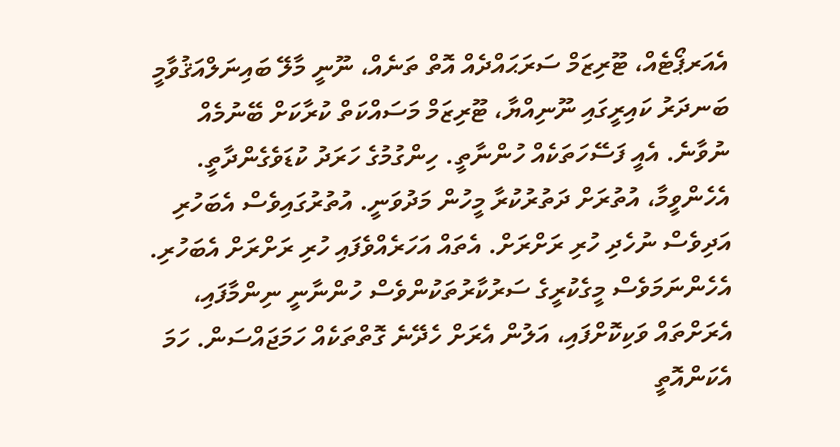އެއަރޕޯޓެއް، ޓޫރިޒަމް ސަރަޙައްދެއް އޮތް ތަނެއް، ނޫނީ މާލޭ ބައިނަލްއަޤުވާމީ ބަނދަރު ކައިރީގައި ނޫނިއްޔާ، ޓޫރިޒަމް މަސައްކަތް ކުރާކަށް ބޭނުމެއް ނުވާނެ. އެއީ ފަސޭހަތަކެއް ހުންނާތީ. ހިންގުމުގެ ހަރަދު ކުޑަވެގެންދާތީ. އެހެންވީމާ، އުތުރަށް ދަތުރުކުރާ މީހުން މަދުވަނީ. އުތުރުގައިވެސް އެބަހުރި އަދިވެސް ނުހެދި ހުރި ރަށްރަށް. އެތައް އަހަރެއްވެފައި ހުރި ރަށްރަށް އެބަހުރި. އެހެންނަމަވެސް މީގެކުރީގެ ސަރުކާރުތަކުންވެސް ހުންނާނީ ނިންމާފައި، އެރަށްތައް ވަކިކޮށްފައި، އަލުން އެރަށް ހެދޭނެ ގޮތްތަކެއް ހަމަޖައްސަން. ހަމަ އެކަންއޮތީ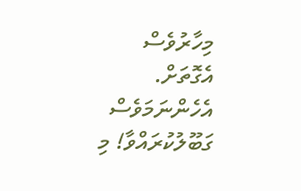މިހާރުވެސް އެގޮތަށް. އެހެންނަމަވެސް ގަބޫލުކުރައްވާ! މި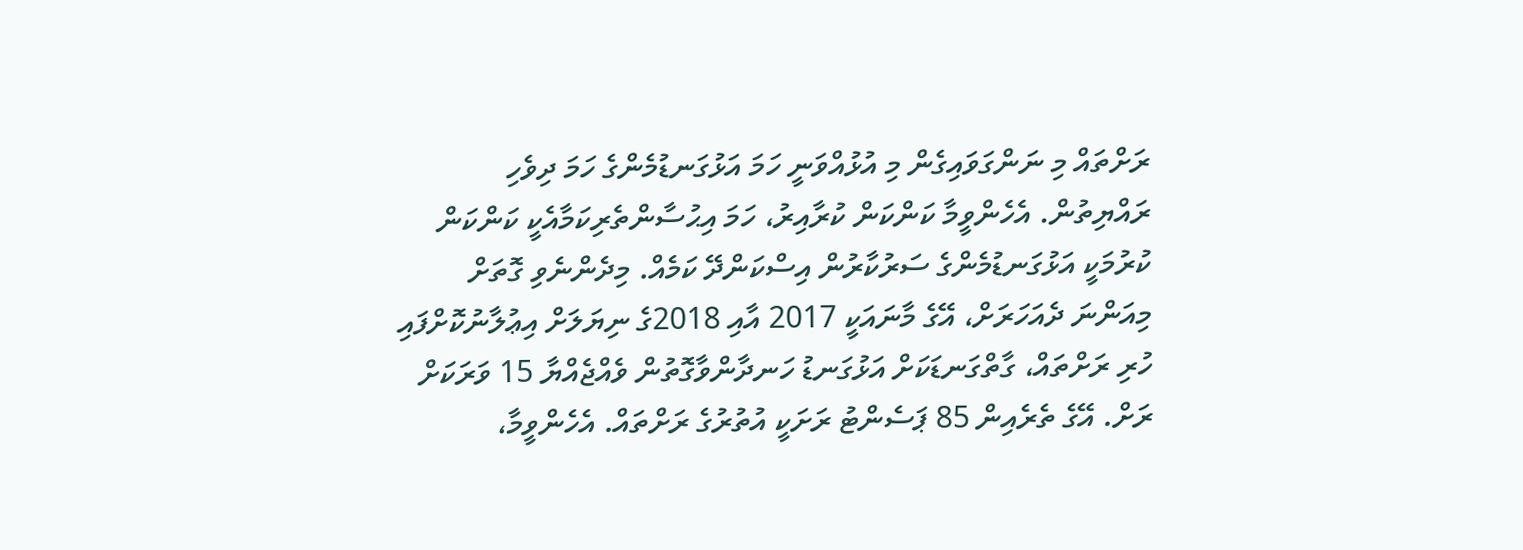ރަށްތައް މި ނަންގަވައިގެން މި އުޅުއްވަނީ ހަމަ އަޅުގަނޑުމެންގެ ހަމަ ދިވެހި ރައްޔިތުން. އެހެންވީމާ ކަންކަން ކުރާއިރު، ހަމަ އިޙުސާންތެރިކަމާއެކީ ކަންކަން ކުރުމަކީ އަޅުގަނޑުމެންގެ ސަރުކާރުން އިސްކަންދޭ ކަމެއް. މިދެންނެވި ގޮތަށް މިއަންނަ ދެއަހަރަށް، އޭގެ މާނައަކީ 2017 އާއި 2018ގެ ނިޔަލަށް އިޢުލާނުކޮށްފައި ހުރި ރަށްތައް، ގާތްގަނޑަކަށް އަޅުގަނޑު ހަނދާންވާގޮތުން ވެއްޖެއްޔާ 15 ވަރަކަށް ރަށް. އޭގެ ތެރެއިން 85 ޕަސެންޓު ރަށަކީ އުތުރުގެ ރަށްތައް. އެހެންވީމާ،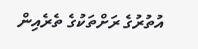އުތުރުގެ ރަށްތަކުގެ ތެރެއިން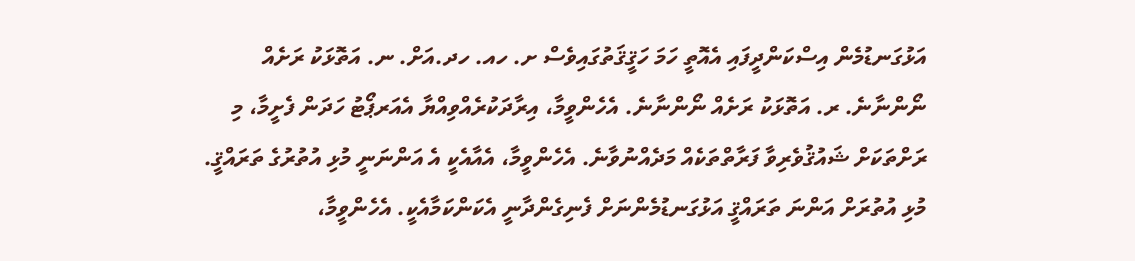އަޅުގަނޑުމެން އިސްކަންދީފައި އެއޮތީ ހަމަ ހަޤީޤަތުގައިވެސް ށ. ހއ. ހދ.އަށް. ނ. އަތޮޅަކު ރަށެއް ނޯންނާނެ. ރ. އަތޮޅަކު ރަށެއް ނޯންނާނެ. އެހެންވީމާ، އިރާދަކުރެއްވިއްޔާ އެއަރޕޯޓު ހަދަން ފެށީމާ، މި ރަށްތަކަށް ޝައުޤުވެރިވާ ފަރާތްތަކެއް މަދެއްނުވާނެ. އެހެންވީމާ، އެއާއެކީ އެ އަންނަނީ މުޅި އުތުރުގެ ތަރައްޤީ. މުޅި އުތުރަށް އަންނަ ތަރައްޤީ އަޅުގަނޑުމެންނަށް ފެނިގެންދާނީ އެކަންކަމާއެކީ. އެހެންވީމާ،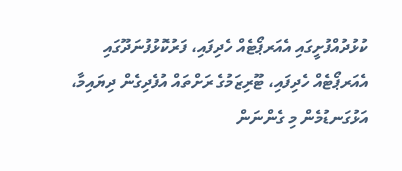ކުޅުދުއްފުށީގައި އެއަރޕޯޓެއް ހެދިފައި، ފަރުކޮޅުފުނަދޫގައި އެއަރޕޯޓެއް ހެދިފައި، ޓޫރިޒަމުގެ ރަށްތައް އުފެދިގެން ދިޔައިމާ، އަޅުގަނޑުމެން މި ގެންނަން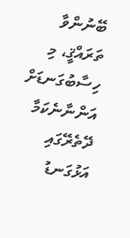ބޭނުންވާ ތަރައްޤީ، މި ހިސާބުގަނޑަށް އަންނާނެކަމާ ދޭތެރޭގައި އަޅުގަނޑު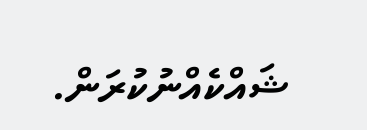ޝައްކެއްނުކުރަން.